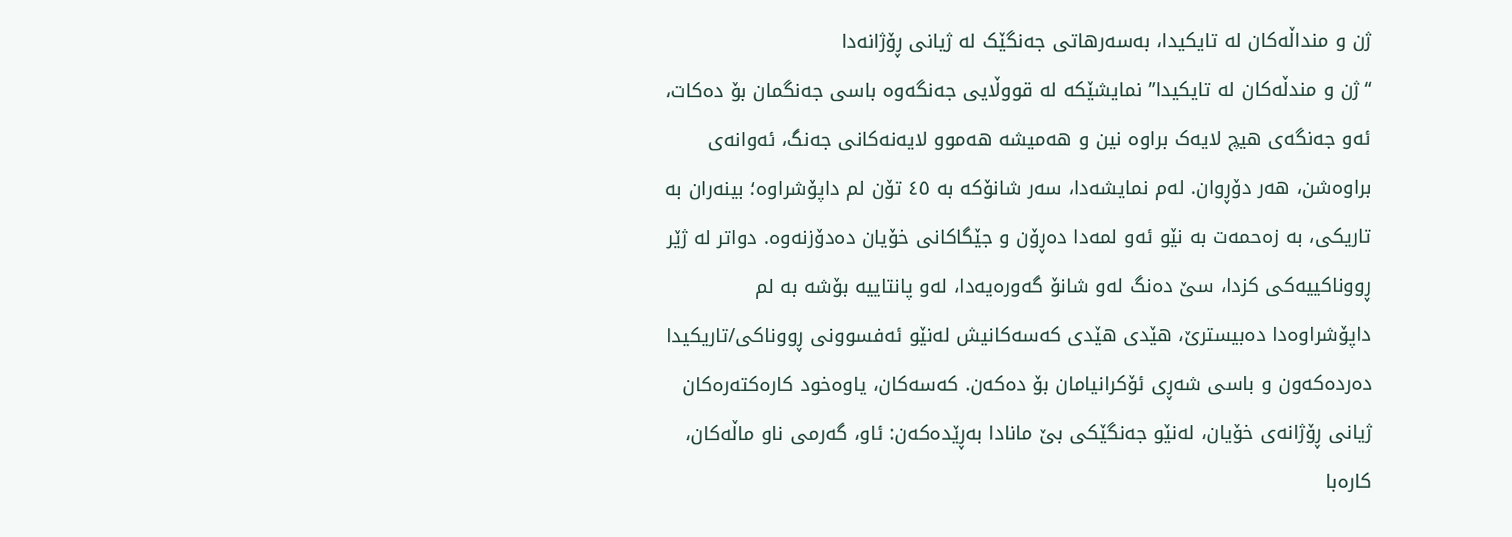ژن و منداڵەکان لە تایکیدا، بەسەرهاتی جەنگێک لە ژیانی ڕۆژانەدا
“ژن و مندڵەکان لە تایکیدا” نمایشێکە لە قووڵایی جەنگەوە باسی جەنگمان بۆ دەکات، ئەو جەنگەی هیچ لایەک براوە نین و هەمیشە هەموو لایەنەکانی جەنگ، ئەوانەی براوەشن، هەر دۆڕوان. لەم نمایشەدا، سەر شانۆکە بە ٤٥ تۆن لم داپۆشراوە؛ بینەران بە تاریکی، بە زەحمەت بە نێو ئەو لمەدا دەڕۆن و جێگاکانی خۆیان دەدۆزنەوە. دواتر لە ژێر ڕووناکییەکی کزدا، سێ دەنگ لەو شانۆ گەورەیەدا، لەو پانتاییە بۆشە بە لم داپۆشراوەدا دەبیسترێ، هێدی هێدی کەسەکانیش لەنێو ئەفسوونی ڕووناکی/تاریکیدا دەردەکەون و باسی شەڕی ئۆکرانیامان بۆ دەکەن. کەسەکان، یاوەخود کارەکتەرەکان ژیانی ڕۆژانەی خۆیان، لەنێو جەنگێکی بێ مانادا بەڕێدەکەن: ئاو، گەرمی ناو ماڵەکان، کارەبا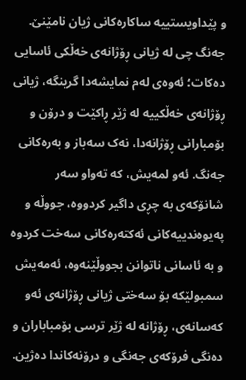و پێداویستییە ساکارەکانی ژیان نامێنێ. جەنگ چی لە ژیانی ڕۆژانەی خەڵکی ئاسایی دەکات؛ ئەوەی لەم نمایشەدا گرینگە، ژیانی ڕۆژانەی خەڵکییە لە ژێر ڕاکێت و درۆن و بۆمبارانی ڕۆژانەدا، نەک سەباز و بەرەکانی جەنگ. ئەو لمەیش، کە تەواو سەر شانۆکەی بە چڕی داگیر کردووە، جووڵە و پەیوەندییەکانی ئەکتەرەکانی سەخت کردوە و بە ئاسانی ناتوانن بجووڵێنەوە، ئەمەیش سمبولێکە بۆ سەختی ژیانی ڕۆژانەی ئەو کەسانەی، ڕۆژانە لە ژێر ترسی بۆمباباران و دەنگی فرۆکەی جەنگی و درۆنەکاندا دەژین.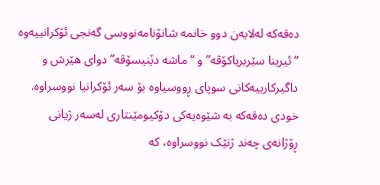دەقەکە لەلایەن دوو خانمە شانۆنامەنووسی گەنجی ئۆکرانییەوە “ئیرینا سێربریاکۆڤە” و “ماشە دێنیسۆڤە” دوای هێرش و داگیرکارییەکانی سوپای ڕووسیاوە بۆ سەر ئۆکرانیا نووسراوە. خودی دەقەکە بە شێوەیەکی دۆکیومێنتاری لەسەر ژیانی ڕۆژانەی چەند ژنێک نووسراوە، کە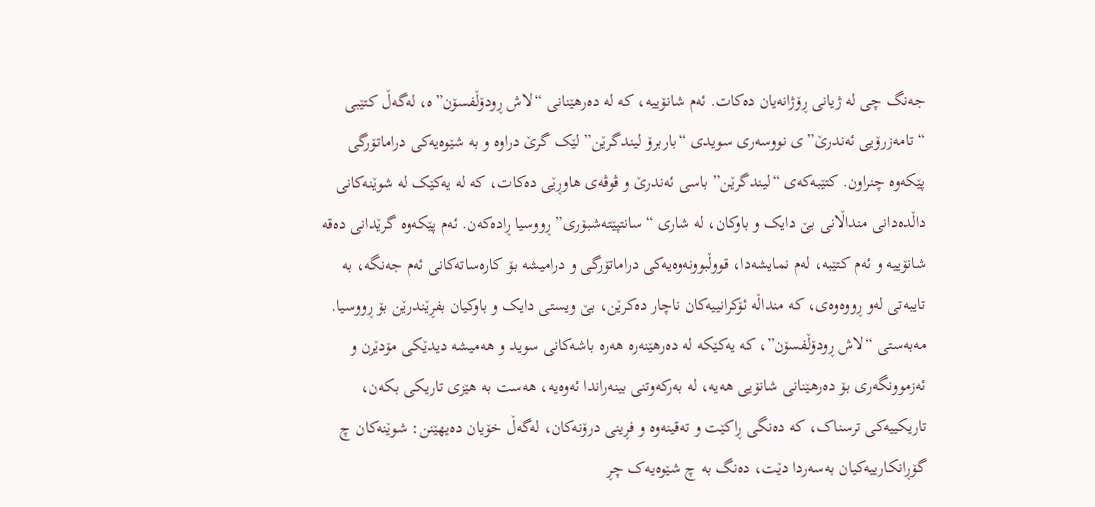جەنگ چی لە ژیانی ڕۆژانەیان دەکات. ئەم شانۆییە، کە لە دەرهێنانی “لاش ڕودۆڵفسۆن”ە، لەگەڵ کتێبی “تامەزرۆیی ئەندرێ”ی نووسەری سویدی “باربرۆ لیندگرێن” لێک گرێ دراوە و بە شێوەیەکی دراماتۆرگی پێکەوە چنراون. کتێبەکەی “لیندگرێن” باسی ئەندرێ و ڤوڤەی هاوڕێی دەکات، کە لە یەکێک لە شوێنەکانی داڵدەدانی منداڵانی بێ دایک و باوکان، لە شاری “سانتپێتەشبۆری” ڕووسیا ڕادەکەن. ئەم پێکەوە گرێدانی دەقە شانۆییە و ئەم کتێبە، لەم نمایشەدا، قووڵبوونەوەیەکی دراماتۆرگی و درامیشە بۆ کارەساتەکانی ئەم جەنگە، بە تایبەتی لەو ڕووەوەی، کە منداڵە ئۆکرانییەکان ناچار دەکرێن، بێ ویستی دایک و باوکیان بفڕێندرێن بۆ ڕووسیا.
مەبەستی “لاش ڕودۆڵفسۆن”، کە یەکێکە لە دەرهێنەرە هەرە باشەکانی سوید و هەمیشە دیدێکی مۆدێرن و ئەزموونگەری بۆ دەرهێنانی شانۆیی هەیە، لە بەرکەوتنی بینەراندا ئەوەیە، هەست بە هێزی تاریکی بکەن، تاریکییەکی ترسناک، کە دەنگی ڕاکێت و تەقینەوە و فڕینی درۆنەکان، لەگەڵ خۆیان دەیهێنن: شوێنەکان چ گۆڕانکارییەکیان بەسەردا دێت، دەنگ بە چ شێوەیەک چڕ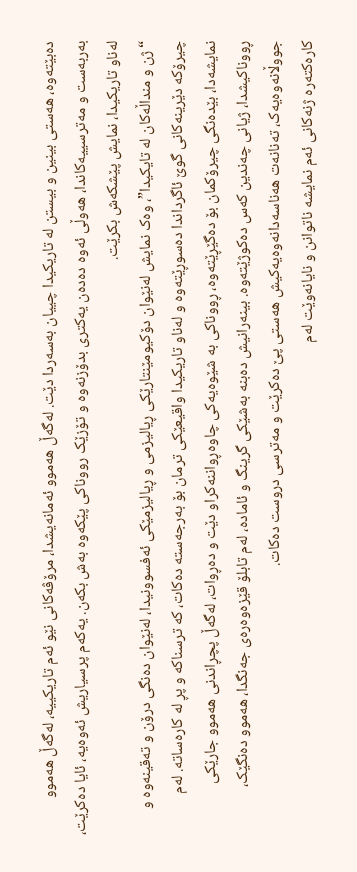دەبێتەوە، هەستی بینین و بیستن لە تاریکیدا چییان بەسەردا دێت. لەگەڵ هەموو ئەمانەیشدا، مرۆڤەکانی نێو ئەم تاریکییە، لەگەڵ هەموو بەربەست و مەترسییەکاندا، هەوڵی ئەوە دەدەن یەکتری بدۆزنەوە و تۆزێک رووناکی پێکەوە بەش بکەن. یەکەم پرسیاریش ئەوەیە، ئایا دەکرێت، لەناو تاریکیدا، نمایش پێشکەش بکرێت.
“ژن و منداڵەکان لە تایکیدا”، وەک نمایش لەنێوان دۆکیومێنتارێکی ڕیالیزمی و ڕیالیزمێکی ئەفسوونیدا، لەنێوان دەنگی درۆن و تەقینەوە و چیرۆکە دێرینەکانی گوێ ئاگرداندا دەسوڕێتەوە و لەناو تاریکیدا واقیعێکی ترمان بۆ بەرجەستە دەکات، کە ترسناکە و پڕ لە کارەساتە. لەم نمایشەدا، بێدەنگی چیرۆکمان بۆ دەگێڕێتەوە، ڕووناکی بە شێوەیەکی چاوەڕواننەکراو دێت و دەڕوات، لەگەڵ پچڕاندنی هەموو جارێکی ڕووناکیشدا، ژیانی چەندین کەس دەکوژێتەوە. بینەرانیش دەبنە بەشێکی گرینگ و ئامادە، لەم تابلۆ قێزەوەرەی جەنگدا، هەموو دەنگێک، جووڵانەوەیەک، تەنانەت هەناسەدانەوەیەکیش هەستی پێ دەکرێت و مەترسی دروست دەکات.
کارەکتەرە ژنەکانی ئەم نمایشە ناتوانن و نایانەوێت لەم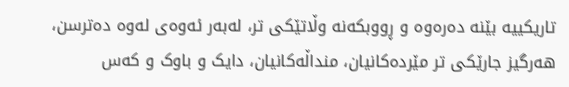تاریکییە بێنە دەرەوە و ڕووبکەنە وڵاتێکی تر، لەبەر ئەوەی لەوە دەترسن، هەرگیز جارێکی تر مێردەکانیان، منداڵەکانیان، دایک و باوک و کەس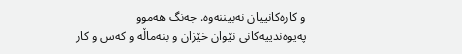و کارەکانییان نەبیننەوە. جەنگ هەموو پەیوەندییەکانی نێوان خێزان و بنەماڵە و کەس و کار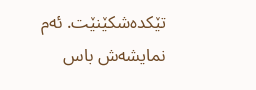تێکدەشکێنێت. ئەم نمایشەش باس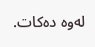لەوە دەکات.